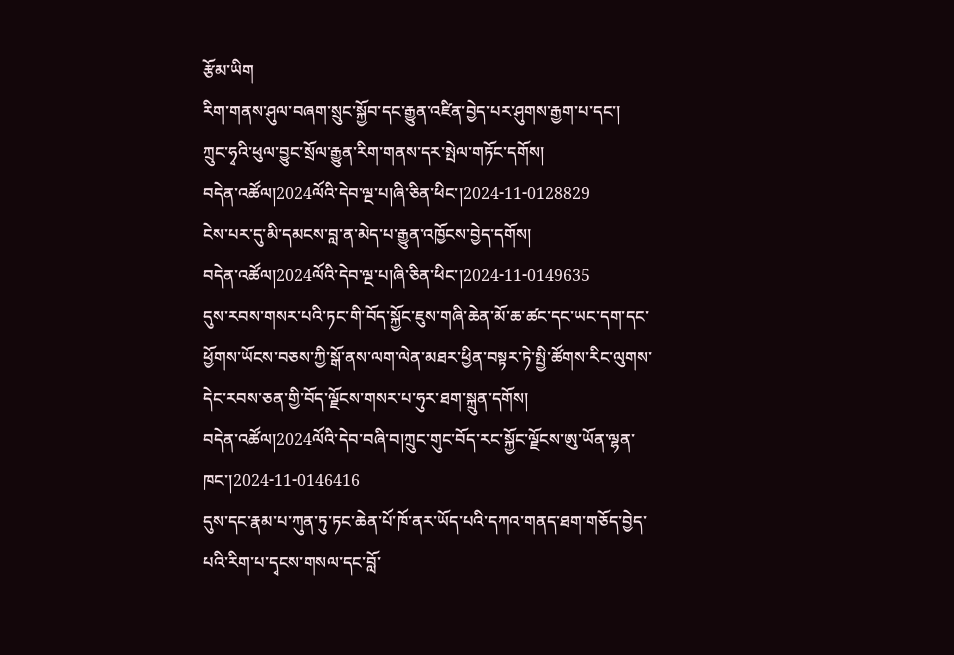རྩོམ་ཡིག
རིག་གནས་ཤུལ་བཞག་སྲུང་སྐྱོབ་དང་རྒྱུན་འཛིན་བྱེད་པར་ཤུགས་རྒྱག་པ་དང་། ཀྲུང་ཧྭའི་ཕུལ་བྱུང་སྲོལ་རྒྱུན་རིག་གནས་དར་སྤེལ་གཏོང་དགོས།
བདེན་འཚོལ།2024ལོའི་དེབ་ལྔ་པ།ཞི་ཅིན་ཕིང་།2024-11-0128829
ངེས་པར་དུ་མི་དམངས་བླ་ན་མེད་པ་རྒྱུན་འཁྱོངས་བྱེད་དགོས།
བདེན་འཚོལ།2024ལོའི་དེབ་ལྔ་པ།ཞི་ཅིན་ཕིང་།2024-11-0149635
དུས་རབས་གསར་པའི་ཏང་གི་བོད་སྐྱོང་ཇུས་གཞི་ཆེན་མོ་ཆ་ཚང་དང་ཡང་དག་དང་ཕྱོགས་ཡོངས་བཅས་ཀྱི་སྒོ་ནས་ལག་ལེན་མཐར་ཕྱིན་བསྟར་ཏེ་སྤྱི་ཚོགས་རིང་ལུགས་དེང་རབས་ཅན་གྱི་བོད་ལྗོངས་གསར་པ་ཧུར་ཐག་སྐྲུན་དགོས།
བདེན་འཚོལ།2024ལོའི་དེབ་བཞི་བ།ཀྲུང་གུང་བོད་རང་སྐྱོང་ལྗོངས་ཨུ་ཡོན་ལྷན་ཁང་།2024-11-0146416
དུས་དང་རྣམ་པ་ཀུན་ཏུ་ཏང་ཆེན་པོ་ཁོ་ནར་ཡོད་པའི་དཀའ་གནད་ཐག་གཅོད་བྱེད་པའི་རིག་པ་དྭངས་གསལ་དང་བློ་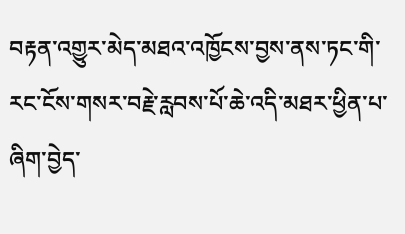བརྟན་འགྱུར་མེད་མཐའ་འཁྱོངས་བྱས་ནས་ཏང་གི་རང་ངོས་གསར་བརྗེ་རླབས་པོ་ཆེ་འདི་མཐར་ཕྱིན་པ་ཞིག་བྱེད་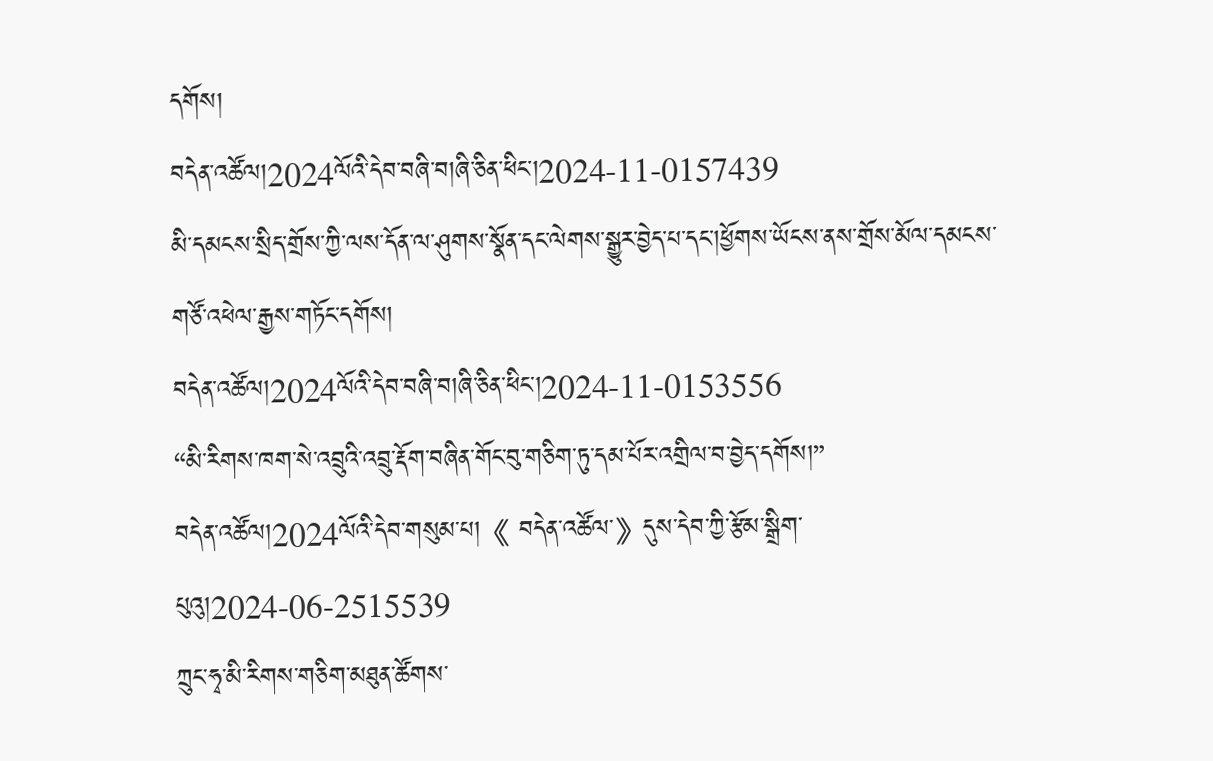དགོས།
བདེན་འཚོལ།2024ལོའི་དེབ་བཞི་བ།ཞི་ཅིན་ཕིང་།2024-11-0157439
མི་དམངས་སྲིད་གྲོས་ཀྱི་ལས་དོན་ལ་ཤུགས་སྣོན་དང་ལེགས་སྒྱུར་བྱེད་པ་དང་།ཕྱོགས་ཡོངས་ནས་གྲོས་མོལ་དམངས་གཙོ་འཕེལ་རྒྱས་གཏོང་དགོས།
བདེན་འཚོལ།2024ལོའི་དེབ་བཞི་བ།ཞི་ཅིན་ཕིང་།2024-11-0153556
“མི་རིགས་ཁག་སེ་འབྲུའི་འབྲུ་རྡོག་བཞིན་གོང་བུ་གཅིག་ཏུ་དམ་པོར་འགྲིལ་བ་བྱེད་དགོས།”
བདེན་འཚོལ།2024ལོའི་དེབ་གསུམ་པ།《 བདེན་འཚོལ་》དུས་དེབ་ཀྱི་རྩོམ་སྒྲིག་པུའུ།2024-06-2515539
ཀྲུང་ཧྭ་མི་རིགས་གཅིག་མཐུན་ཚོགས་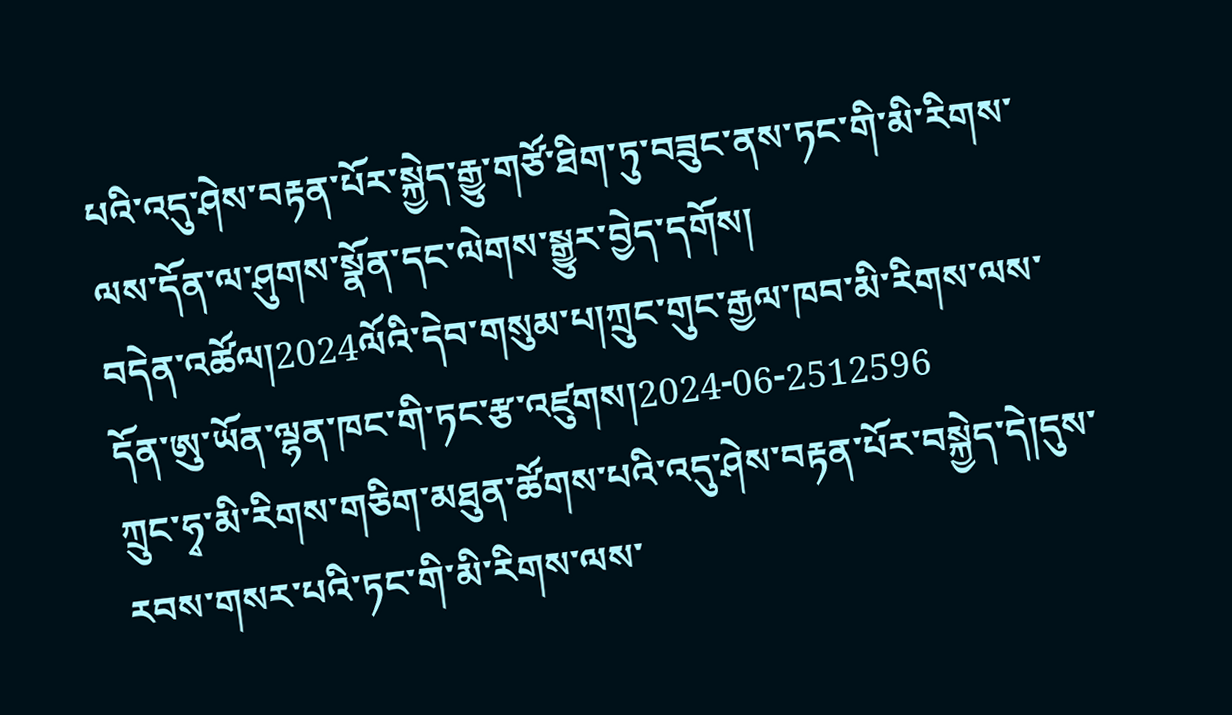པའི་འདུ་ཤེས་བརྟན་པོར་སྐྱེད་རྒྱུ་གཙོ་ཐིག་ཏུ་བཟུང་ནས་ཏང་གི་མི་རིགས་ལས་དོན་ལ་ཤུགས་སྣོན་དང་ལེགས་སྒྱུར་བྱེད་དགོས།
བདེན་འཚོལ།2024ལོའི་དེབ་གསུམ་པ།ཀྲུང་གུང་རྒྱལ་ཁབ་མི་རིགས་ལས་དོན་ཨུ་ཡོན་ལྷན་ཁང་གི་ཏང་རྩ་འཛུགས།2024-06-2512596
ཀྲུང་ཧྭ་མི་རིགས་གཅིག་མཐུན་ཚོགས་པའི་འདུ་ཤེས་བརྟན་པོར་བསྐྱེད་དེ།དུས་རབས་གསར་པའི་ཏང་གི་མི་རིགས་ལས་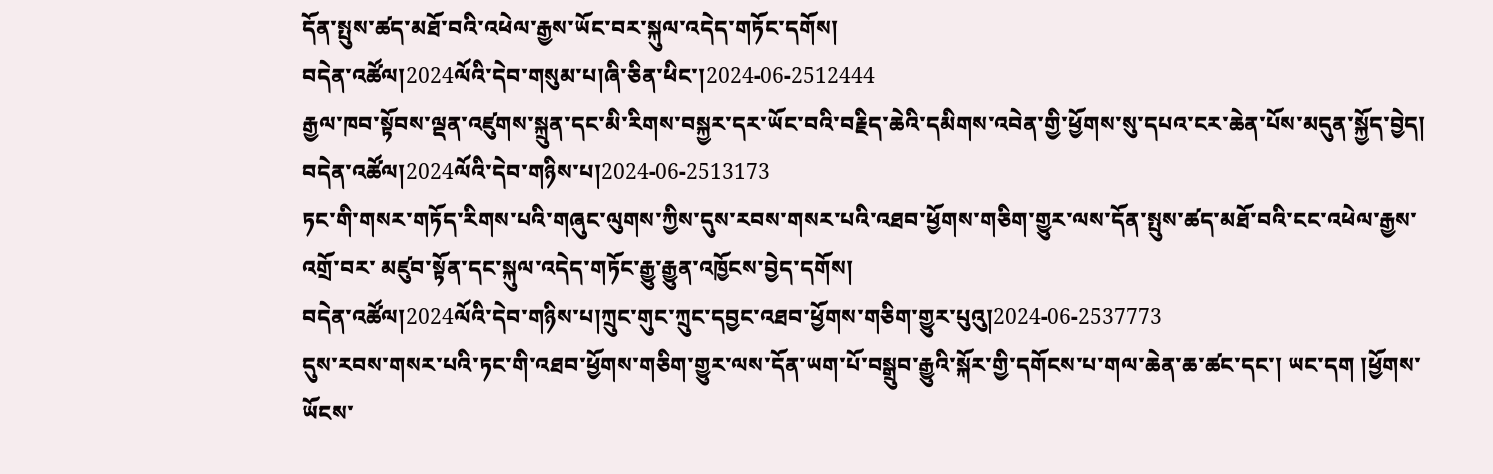དོན་སྤུས་ཚད་མཐོ་བའི་འཕེལ་རྒྱས་ཡོང་བར་སྐུལ་འདེད་གཏོང་དགོས།
བདེན་འཚོལ།2024ལོའི་དེབ་གསུམ་པ།ཞི་ཅིན་ཕིང་།2024-06-2512444
རྒྱལ་ཁབ་སྟོབས་ལྡན་འཛུགས་སྐྲུན་དང་མི་རིགས་བསྐྱར་དར་ཡོང་བའི་བརྗིད་ཆེའི་དམིགས་འབེན་གྱི་ཕྱོགས་སུ་དཔའ་ངར་ཆེན་པོས་མདུན་སྐྱོད་བྱེད།
བདེན་འཚོལ།2024ལོའི་དེབ་གཉིས་པ།2024-06-2513173
ཏང་གི་གསར་གཏོད་རིགས་པའི་གཞུང་ལུགས་ཀྱིས་དུས་རབས་གསར་པའི་འཐབ་ཕྱོགས་གཅིག་གྱུར་ལས་དོན་སྤུས་ཚད་མཐོ་བའི་ངང་འཕེལ་རྒྱས་འགྲོ་བར་ མཛུབ་སྟོན་དང་སྐུལ་འདེད་གཏོང་རྒྱུ་རྒྱུན་འཁྱོངས་བྱེད་དགོས།
བདེན་འཚོལ།2024ལོའི་དེབ་གཉིས་པ།ཀྲུང་གུང་ཀྲུང་དབྱང་འཐབ་ཕྱོགས་གཅིག་གྱུར་པུའུ།2024-06-2537773
དུས་རབས་གསར་པའི་ཏང་གི་འཐབ་ཕྱོགས་གཅིག་གྱུར་ལས་དོན་ཡག་པོ་བསྒྲུབ་རྒྱུའི་སྐོར་གྱི་དགོངས་པ་གལ་ཆེན་ཆ་ཚང་དང་། ཡང་དག །ཕྱོགས་ཡོངས་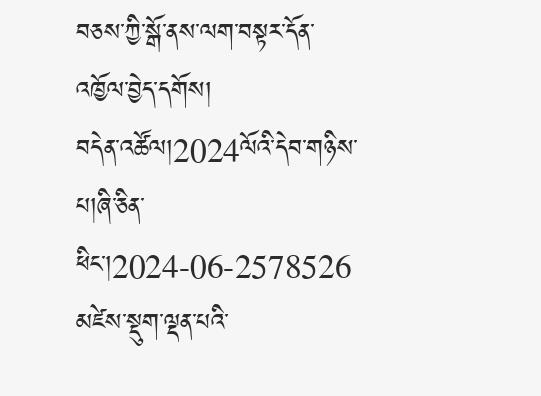བཅས་ཀྱི་སྒོ་ནས་ལག་བསྟར་དོན་འཁྱོལ་བྱེད་དགོས།
བདེན་འཚོལ།2024ལོའི་དེབ་གཉིས་པ།ཞི་ཅིན་ཕིང་།2024-06-2578526
མཛེས་སྡུག་ལྡན་པའི་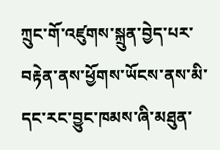ཀྲུང་གོ་འཛུགས་སྐྲུན་བྱེད་པར་བརྟེན་ནས་ཕྱོགས་ཡོངས་ནས་མི་དང་རང་བྱུང་ཁམས་ཞི་མཐུན་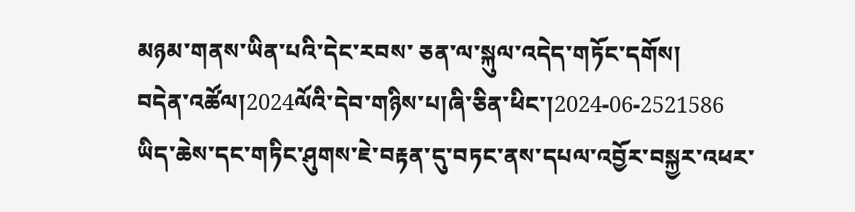མཉམ་གནས་ཡིན་པའི་དེང་རབས་ ཅན་ལ་སྐུལ་འདེད་གཏོང་དགོས།
བདེན་འཚོལ།2024ལོའི་དེབ་གཉིས་པ།ཞི་ཅིན་ཕིང་།2024-06-2521586
ཡིད་ཆེས་དང་གཏིང་ཤུགས་ཇེ་བརྟན་དུ་བཏང་ནས་དཔལ་འབྱོར་བསྐྱར་འཕར་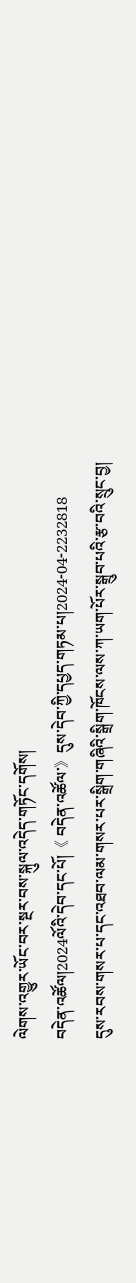ལེགས་འགྱུར་ཡོང་བར་སྔར་བས་སྐུལ་འདེད་གཏོང་དགོས།
བདེན་འཚོལ།2024ལོའི་དེབ་དང་པོ།《 བདེན་འཚོལ་》དུས་དེབ་ཀྱི་དཔྱད་གཏམ་པ།2024-04-2232818
དུས་རབས་གསར་པ་དང་འཐབ་ལམ་གསར་པར་སྒྲིག་གཞིའི་སྒྲིག་ཁོངས་ལས་ཀ་ཡག་པོར་སྒྲུབ་པའི་རྩ་བའི་སྲུང་བྱ།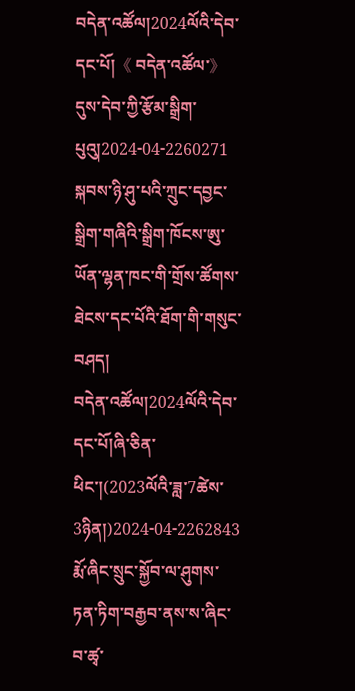བདེན་འཚོལ།2024ལོའི་དེབ་དང་པོ།《 བདེན་འཚོལ་》དུས་དེབ་ཀྱི་རྩོམ་སྒྲིག་པུའུ།2024-04-2260271
སྐབས་ཉི་ཤུ་པའི་ཀྲུང་དབྱང་སྒྲིག་གཞིའི་སྒྲིག་ཁོངས་ཨུ་ཡོན་ལྷན་ཁང་གི་གྲོས་ཚོགས་ཐེངས་དང་པོའི་ཐོག་གི་གསུང་བཤད།
བདེན་འཚོལ།2024ལོའི་དེབ་དང་པོ།ཞི་ཅིན་ཕིང་།(2023ལོའི་ཟླ་7ཚེས་3ཉིན།)2024-04-2262843
རྨོ་ཞིང་སྲུང་སྐྱོབ་ལ་ཤུགས་ཏན་ཏིག་བརྒྱབ་ནས་ས་ཞིང་བ་ཚྭ་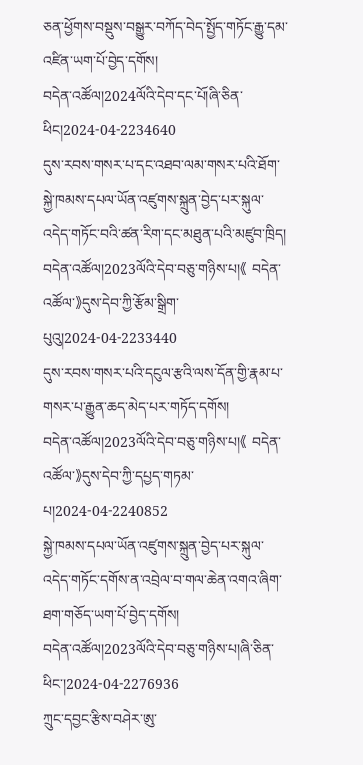ཅན་ཕྱོགས་བསྡུས་བསྒྱུར་བཀོད་བེད་སྤྱོད་གཏོང་རྒྱུ་དམ་འཛིན་ཡག་པོ་བྱེད་དགོས།
བདེན་འཚོལ།2024ལོའི་དེབ་དང་པོ།ཞི་ཅིན་ཕིང།2024-04-2234640
དུས་རབས་གསར་པ་དང་འཐབ་ལམ་གསར་པའི་ཐོག་སྐྱེ་ཁམས་དཔལ་ཡོན་འཛུགས་སྐྲུན་བྱེད་པར་སྐུལ་འདེད་གཏོང་བའི་ཚན་རིག་དང་མཐུན་པའི་མཛུབ་ཁྲིད།
བདེན་འཚོལ།2023ལོའི་དེབ་བཅུ་གཉིས་པ།《 བདེན་འཚོལ་》དུས་དེབ་ཀྱི་རྩོམ་སྒྲིག་པུའུ།2024-04-2233440
དུས་རབས་གསར་པའི་དངུལ་རྩའི་ལས་དོན་གྱི་རྣམ་པ་གསར་པ་རྒྱུན་ཆད་མེད་པར་གཏོད་དགོས།
བདེན་འཚོལ།2023ལོའི་དེབ་བཅུ་གཉིས་པ།《 བདེན་འཚོལ་》དུས་དེབ་ཀྱི་དཔྱད་གཏམ་པ།2024-04-2240852
སྐྱེ་ཁམས་དཔལ་ཡོན་འཛུགས་སྐྲུན་བྱེད་པར་སྐུལ་འདེད་གཏོང་དགོས་ན་འབྲེལ་བ་གལ་ཆེན་འགའ་ཞིག་ཐག་གཅོད་ཡག་པོ་བྱེད་དགོས།
བདེན་འཚོལ།2023ལོའི་དེབ་བཅུ་གཉིས་པ།ཞི་ཅིན་ཕིང་།2024-04-2276936
ཀྲུང་དབྱང་རྩིས་བཤེར་ཨུ་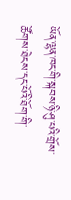ཡོན་ལྷན་ཁང་གི་སྐབས་ཉི་ཤུ་པའི་གྲོས་ཚོགས་ཐེངས་དང་པོའི་ཐོག་གི་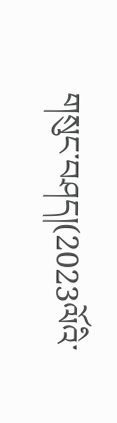གསུང་བཤད།(2023ལོའི་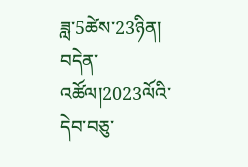ཟླ་5ཚེས་23ཉིན།
བདེན་འཚོལ།2023ལོའི་དེབ་བཅུ་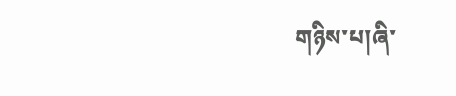གཉིས་པ།ཞི་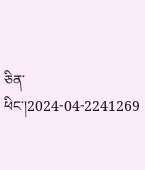ཅིན་ཕིང་།2024-04-2241269